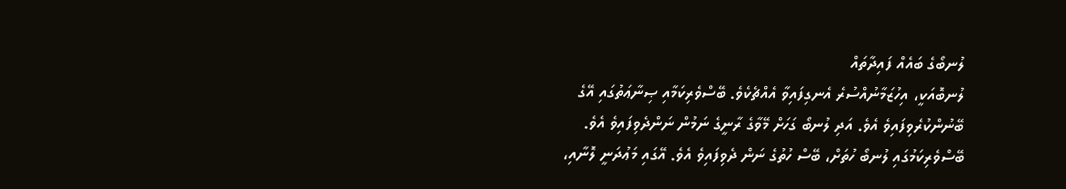ލުނބޯގެ ބައެއް ފައިދާތައް
ލުނބޮއަކީ، އިހުޒަމާނުއްސުރެ އެނގިފައިވާ އެއްޗެކެވެ. ބޭސްވެރިކަމާއި ޞިނާޢަތުގައި އޭގެ ބޭނުންކުރެވިފައިވެ އެވެ. އަދި ލުނބޯ ގަހަށް މޭވާގެ ރާނީގެ ނަމުން ނަންދެވިފައިވެ އެވެ. ބޭސްވެރިކަމުގައި ލުނބޯ ހުތަށް، ބޭސް ހުތުގެ ނަން ދެވިފައިވެ އެވެ. އޭގައި މަޢުދަނީ ލޮނާއި،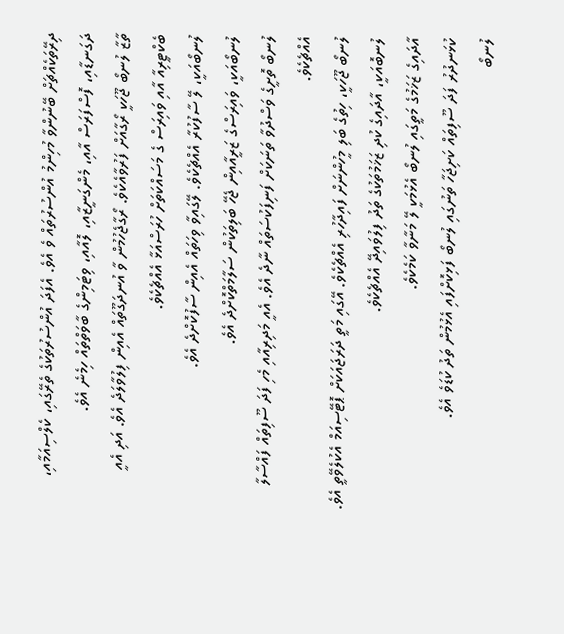ދިރޭތަކެއްޗަށް ބޭނުންވާ މުހިންމު އުންސުރުތައް ވެ އެވެ. އެފަދަ އުންސުރުތަކުގެ ތެރޭގައި، ކެލްސިއަމާއި، ދަގަނޑާއި، ފޮސްފަރަސް އާއި، މެންގަނީޒާއި، ލޮއާއި، ވިޓަމިންގެ ބާވަތްތައް ހިމެނެ އެވެ.
ތާޒާ ލުނބޯ ޖޫހަކީ ރޯގާއަށް ފަރުވާއެކެވެ. ރޯގާޖެހުމުން ވާ އުނދަގޫތައް އެއިން ފިލުވާލަދެ އެވެ. އަދި އެއީ ބެކްޓީރިއާ އާއި ވައިރަސް ގެ މަސައްކަތަށް ހުރަސްއަޅާ އެއްޗެކެވެ.
ލުނބޯއަކީ، ލޭ ސާފުކުރާ އެއްޗެކެވެ. ލޭގައިވާ ވިހަތައް އެއިން ސާފުކޮށްދެ އެވެ.
ލުނބޯއަކީ، ވައިރަސްގެ ޒަރީއާއިން ޖެހޭ ބަލިތަކުން ސަލާމަތްކޮށްދެ އެވެ.
ލުނބޯ ތޮށީގެ ވަސްދުވާ ތަނަކަށް ފަނިފަކުސަތައް ނާދެ އެވެ. އެއީ މަދިރިއާއި މެހި ފަދަ ސޫފިތައް ފައްސާލާ އެއްޗެކެވެ.
ލުނބޯ ޖޫހަކީ، ހިތުގެ ބަލި މީހުންނަށް ފައިދާހުރި އެއްޗެކެވެ. އޭގައި މަތީ ދަރަޖައަކަށް ޕޮޓޭސިއަމް އެކުލެވޭތީ އެވެ.
ލުނބޮއަކީ، އާދައިގެ ކުދި ޒަޚަމުތަކުގެ ތަދު ފިލުވައިދޭ އެއްޗެކެވެ.
އާދައިގެ ޒަޚަމުގެ މަތީގައި ލުނބޯ އެޅުމަކީ ލޭ މަނާވާ ކަމެކެވެ.
ކުޅަނދުރު ފަދަ ސޫފިތައް ކަށިޖަހާ ތަނުގައި ލުނބޯ ފަޅިކޮށްފައި އެޅުމުން ތަދު ކުޑަވެ އެވެ.
ލުނބޯ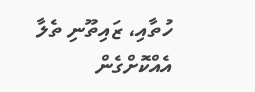ހުތާއި، ޒައިތޫނި ތެލާ އެއްކޮށްގެން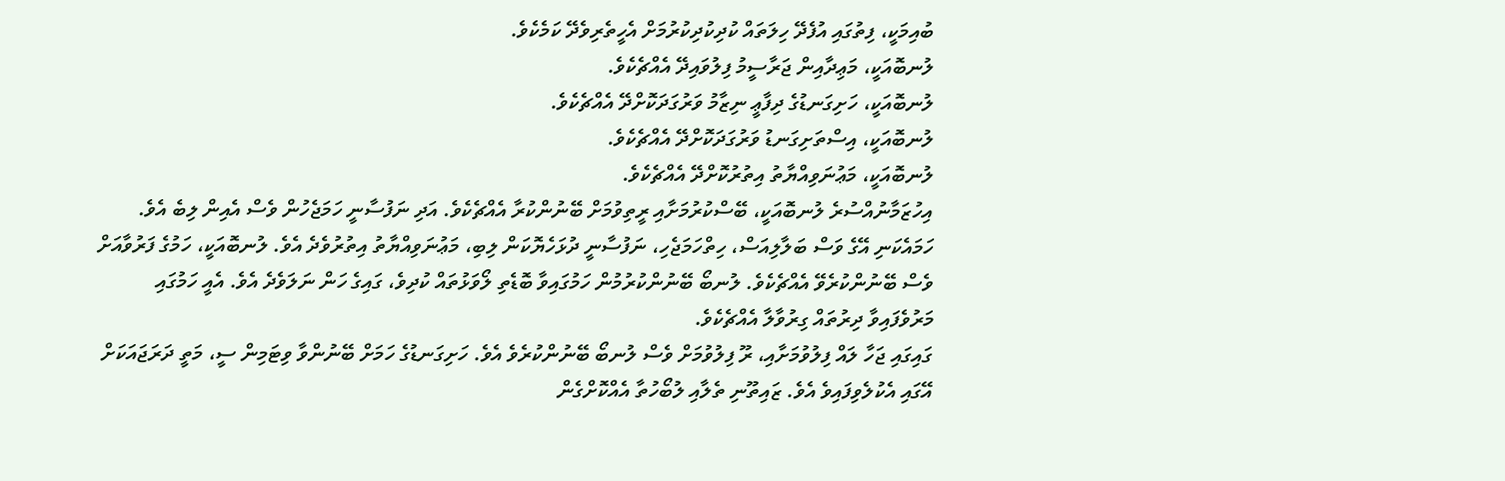ބުއިމަކީ، ފިތުގައި އުފެދޭ ހިލަތައް ކުދިކުދިކުރުމަށް އެހީތެރިވެދޭ ކަމެކެވެ.
ލުނބޮއަކީ، މަޢިދާއިން ޖަރާސީމު ފިލުވައިދޭ އެއްޗެކެވެ.
ލުނބޮއަކީ، ހަށިގަނޑުގެ ދިފާޢީ ނިޒާމު ވަރުގަދަކޮށްދޭ އެއްޗެކެވެ.
ލުނބޮއަކީ، އިސްތަށިގަނޑު ވަރުގަދަކޮށްދޭ އެއްޗެކެވެ.
ލުނބޮއަކީ، މަޢުނަވިއްޔާތު އިތުރުކޮށްދޭ އެއްޗެކެވެ.
އިހުޒަމާނުއްސުރެ ލުނބޮއަކީ، ބޭސްކުރުމަށާއި ރީތިވުމަށް ބޭނުންކުރާ އެއްޗެކެވެ. އަދި ނަފުސާނީ ހަމަޖެހުން ވެސް އެއިން ލިބެ އެވެ. ހަމައެކަނި އޭގެ ވަސް ބަލާލިއަސް، ހިތްހަމަޖެހި، ނަފުސާނީ ދުޅަހެޔޮކަން ލިބި، މަޢުނަވިއްޔާތު އިތުރުވެދެ އެވެ. ލުނބޮއަކީ، ހަމުގެ ފަރުވާއަށް ވެސް ބޭނުންކުރެވޭ އެއްޗެކެވެ. ލުނބޯ ބޭނުންކުރުމުން ހަމުގައިވާ ބޮޑެތި ލޯވަޅުތައް ކުދިވެ، ގައިގެ ހަން ނަލަވެދެ އެވެ. އެއީ ހަމުގައި މަރުވެފައިވާ ދިރުތައް ގިރުވާލާ އެއްޗެކެވެ.
ގައިގައި ޖަހާ ލައް ފިލުވުމަށާއި، ރޫ ފިލުވުމަށް ވެސް ލުނބޯ ބޭނުންކުރެވެ އެވެ. ހަށިގަނޑުގެ ހަމަށް ބޭނުންވާ ވިޓަމިން ސީ، މަތީ ދަރަޖައަކަށް އޭގައި އެކުލެވިފައިވެ އެވެ. ޒައިތޫނި ތެލާއި ލުބޯހުތާ އެއްކޮށްގެން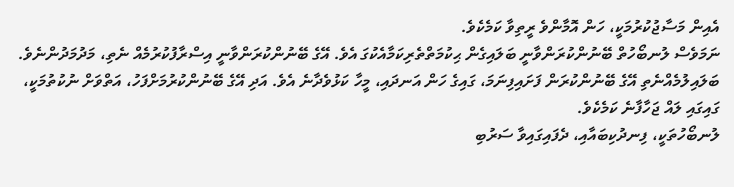އެއިން މަސާޖުކުރުމަކީ، ހަން އޮމާންވެ ރީތިވާ ކަމެކެވެ.
ނަމަވެސް ލުނބޯހުތް ބޭނުންކުރަންވާނީ ބަލައިގެން ޙިކުމަތްތެރިކަމާއެކުގަ އެވެ. އޭގެ ބޭނުންކުރަންވާނީ އިސްރާފުކުރުމެއް ނެތި، މަދުމަދުންނެވެ. ބަލައިލުމެއްނެތި އޭގެ ބޭނުންކުރަން ފަށައިފިނަމަ، ގައިގެ ހަން އަނދައި، މީހާ ކަޅުވެދާނެ އެވެ. އަދި އޭގެ ބޭނުންކުރުމަށްފަހު، އަތްވަށް ނުކުތުމަކީ، ގައިގައި ލައް ޖަހާފާނެ ކަމެކެވެ.
ލުނބޯހުތަކީ، ފިނދުކިބައާއި، ދެފައިގައިވާ ސަރުބި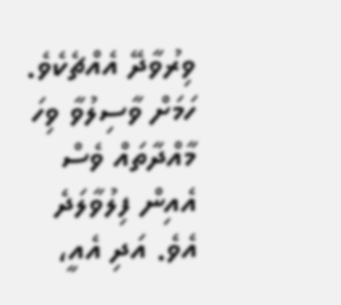ވިރުވާދޭ އެއްޗެކެވެ. ހަމަށް ވާސިލުވާ ވިހަ މާއްދާތައް ވެސް އެއިން ފިލުވާލަދެ އެވެ. އަދި އެއީ،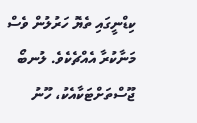ކިޑްނީގައި ތެޔޮ ހަރުލުން ވެސް މަނާކުރާ އެއްޗެކެވެ. ލުނބޯ ޖޫސްތަށްޓަކާއެކު، ހޫނު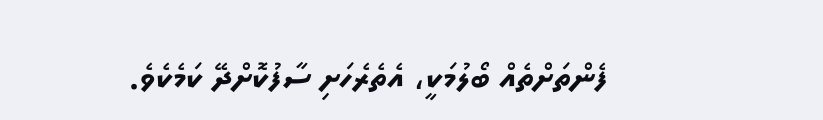ފެންތަށްތެއް ބޯލުމަކީ، އެތެރެހަށި ސާފުކޮށްދޭ ކަމެކެވެ.